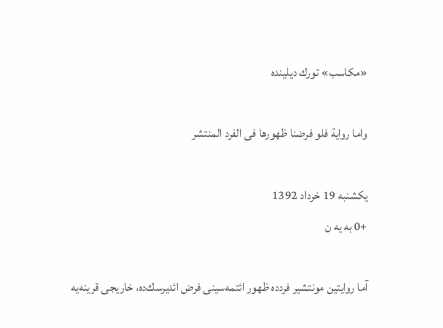«مكاسب» تورك دیلینده

واما روایة فلو فرضنا ظهورها فی الفرد المنتشر

یکشنبه 19 خرداد 1392
+0 به یه ن

آما روایتین مونتشیر فردده ظهور ائتمه‌سینی فرض ائدیرسك‌ده، خاریجی قرینه‌یه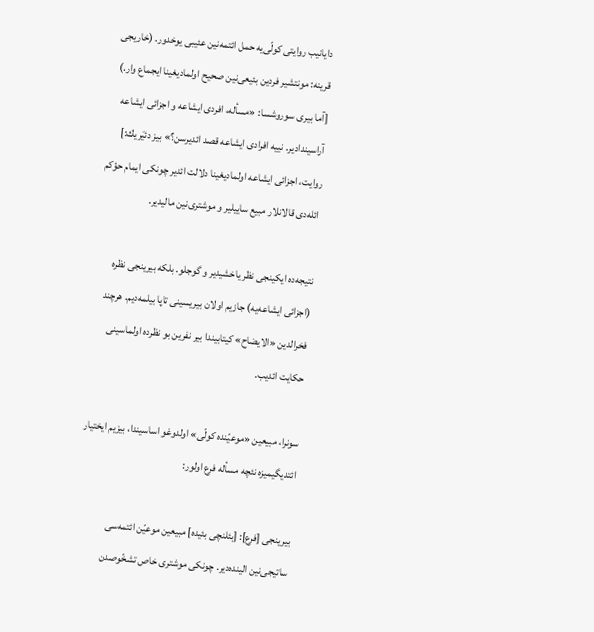دایانیب روایتی كولّی‌یه حمل ائتمه‌نین عئیبی یوخدور. (خاریجی قرینه: مونتشیر فردین بئیعی‌نین صحیح اولمادیغینا ایجماع وار.) [آما بیری سوروشسا: «مسأله، افردی ایشاعه و اجزائی ایشاعه آراسیندادیر. نییه افرادی ایشاعه قصد ائدیرسن؟» بیز دئیَریك:] روایت، اجزائی ایشاعه‌ اولمادیغینا دلالت ائدیر چونكی ایمام حؤكم ائله‌دی قالانلار مبیع ساییلیر و موشتری‌نین مالیدیر.

نتیجه‌ده ایكینجی نظر یاخشیدیر و گوجلو. بلكه بیرینجی نظره (اجزائی ایشاعه‌یه) جازیم اولان بیریسینی تاپا بیلمه‌دیم. هرچند فخرالدین «الایضاح» كیتابیندا بیر نفرین بو نظرده اولماسینی حكایت ائدیب.

سونرا، مبیعین «موعیّنده كولّی» اولدوغو اساسیندا، بیزیم ایختیار ائتدیگیمیزه نئچه مسأله فرع اولور:

بیرینجی [فرع]: [بئلنچی بئیده] مبیعین موعیّن ائتمه‌سی ساتیجی‌نین الینده‌دیر. چونكی موشتری خاص تشخّوصدن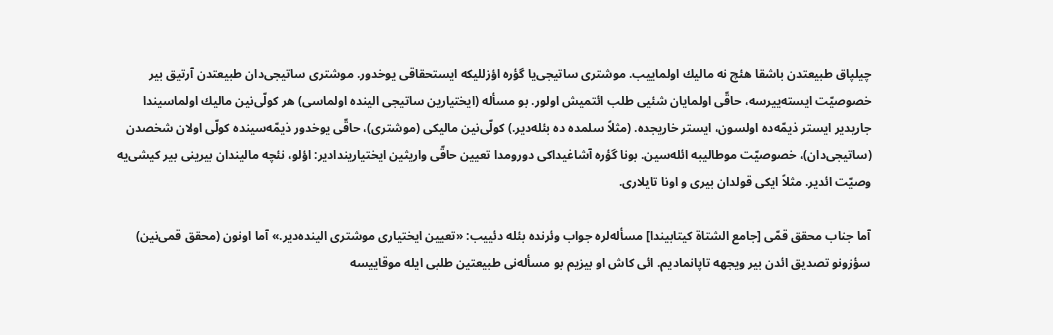چیلپاق طبیعتدن باشقا هئچ نه مالیك اولماییب. موشتری ساتیجی‌یا گؤره اؤزللیكه ایستحقاقی یوخدور. موشتری ساتیجی‌دان طبیعتدن آرتیق بیر خصوصیّت ایسته‌ییرسه، حاقّی اولمایان شئیی طلب ائتمیش اولور. بو مسأله (ایختیارین ساتیجی الینده اولماسی) هر كولّی‌نین مالیك اولماسیندا جاریدیر ایستر ذیمّه‌ده اولسون، ایستر خاریجده. (مثلاً سلمده ده بئله‌دیر.) كولّی‌نین مالیكی (موشتری)، حاقّی یوخدور ذیمّه‌سینده كولّی اولان شخصدن (ساتیجی‌دان)، خصوصیّت موطالیبه ائله‌سین. بونا گؤره آشاغیداكی دورومدا تعیین حاقّی واریثین ایختیاریندادیر: اؤلو، نئچه مالیندان بیرینی بیر كیشی‌یه وصیّت ائدیر. مثلاً ایكی قولدان بیری و اونا تایلاری.

آما جناب محقق قمّی [جامع الشتاة كیتابیندا] مسأله‌لره جواب وئرنده بئله دئییب: «تعیین ایختیاری موشتری الینده‌دیر.» آما اونون (محقق قمی‌نین) سؤزونو تصدیق ائدن بیر ویجهه تاپانمادیم. ائی كاش او بیزیم بو مسأله‌نی طبیعتین طلبی ایله موقاییسه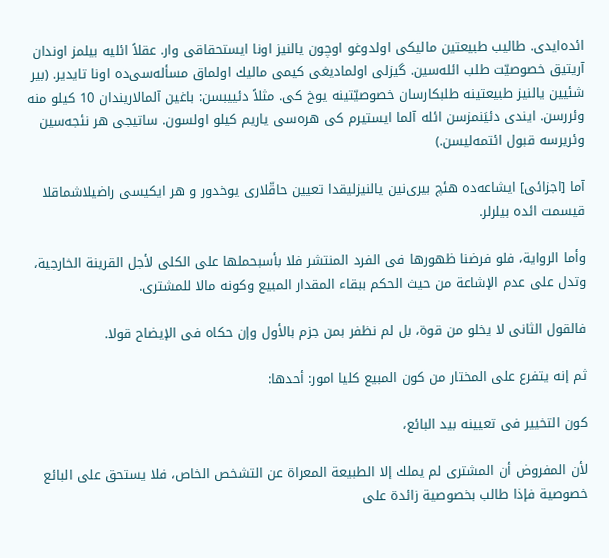ائده‌ایدی. طالیب طبیعتین مالیكی اولدوغو اوچون یالنیز اونا ایستحقاقی وار. عقلاً ائلیه بیلمز اوندان آریتیق خصوصیّت طلب ائله‌سین. گیزلی اولمادیغی كیمی مالیك اولماق مسأله‌سی‌ده اونا تایدیر. (بیر شئیین یالنیز طبیعتینه طلبكارسان خصوصیّتینه یوخ كی. مثلاً دئییبسن: باغین آلمالاریندان 10 كیلو منه وئررسن. ایندی دئیَنمزسن ائله آلما ایستیرم كی هره‌سی یاریم كیلو اولسون. ساتیجی هر نئجه‌سین وئریرسه قبول ائتمه‌لیسن.)

آما [اجزائی] ایشاعه‌ده هئچ بیری‌نین یالنیزلیقدا تعیین حاقّلاری یوخدور و هر ایكیسی راضیلاشماقلا قیسمت ائده بیلرلر.

وأما الروایة، فلو فرضنا ظهورها فی الفرد المنتشر فلا بأسبحملها على الكلی لأجل القرینة الخارجیة، وتدل على عدم الإشاعة من حیث الحكم ببقاء المقدار المبیع وكونه مالا للمشتری.

فالقول الثانی لا یخلو من قوة، بل لم نظفر بمن جزم بالأول وإن حكاه فی الإیضاح قولا.

ثم إنه یتفرع على المختار من كون المبیع كلیا امور: أحدها:

كون التخییر فی تعیینه بید البائع،

لأن المفروض أن المشتری لم یملك إلا الطبیعة المعراة عن التشخص الخاص، فلا یستحق على البائع خصوصیة فإذا طالب بخصوصیة زائدة على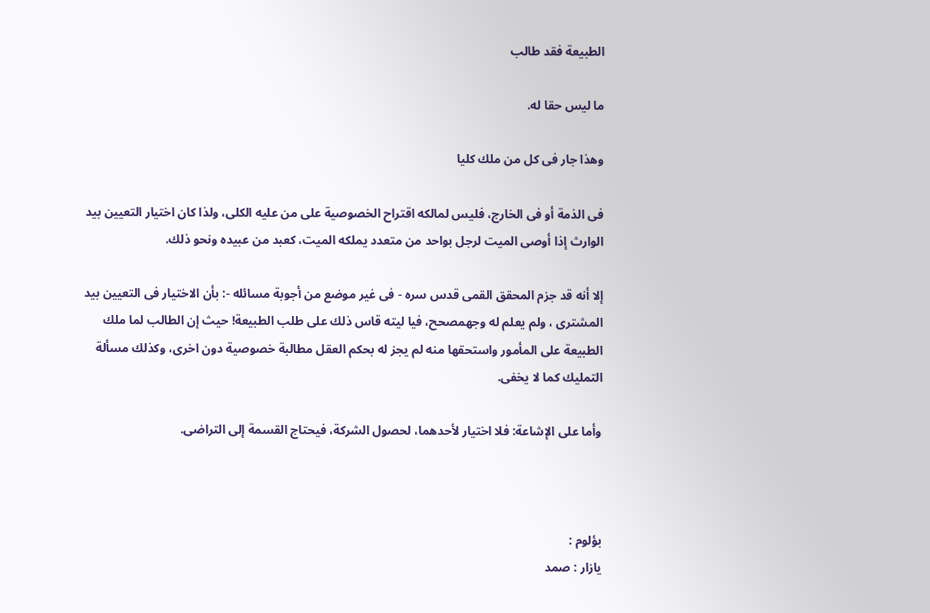الطبیعة فقد طالب

ما لیس حقا له.

وهذا جار فی كل من ملك كلیا

فی الذمة أو فی الخارج، فلیس لمالكه اقتراح الخصوصیة على من علیه الكلی، ولذا كان اختیار التعیین بید الوارث إذا أوصى المیت لرجل بواحد من متعدد یملكه المیت، كعبد من عبیده ونحو ذلك.

إلا أنه قد جزم المحقق القمی قدس سره - فی غیر موضع من أجوبة مسائله -: بأن الاختیار فی التعیین بید المشتری ، ولم یعلم له وجهمصحح، فیا لیته قاس ذلك على طلب الطبیعة! حیث إن الطالب لما ملك الطبیعة على المأمور واستحقها منه لم یجز له بحكم العقل مطالبة خصوصیة دون اخرى، وكذلك مسألة التملیك كما لا یخفى.

وأما على الإشاعة: فلا اختیار لأحدهما، لحصول الشركة، فیحتاج القسمة إلى التراضی.



بؤلوم :
یازار : صمد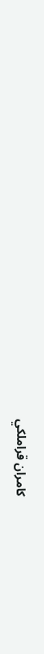كامران قراملكي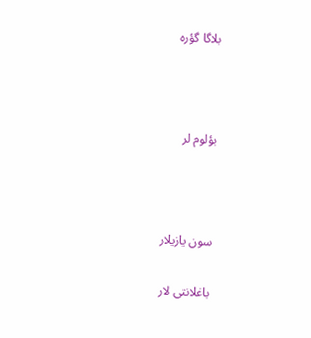بلاگا گؤره



بؤلوم لر



سون یازیلار

باغلانتی لار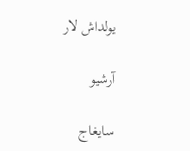یولداش لار

آرشیو

سایغاج